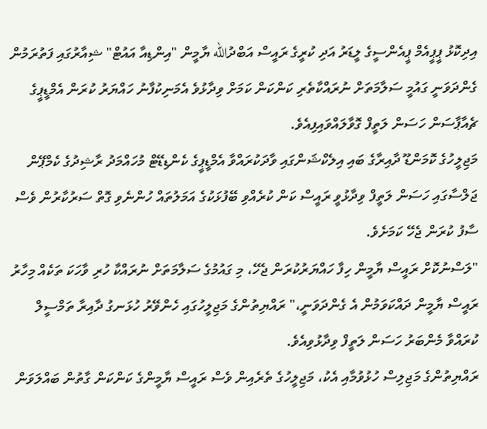އިދިކޮޅު ޕީޕީއެމް ޕީއެންސީގެ ލީޑަރު އަދި ކުރީގެ ރައީސް އަބްދުالله ޔާމީން "އިންޑިއާ އައުޓް" ޝިއާރުގައި ފަތުރަމުން ގެންދަވަނީ ގައުމީ ސަލާމަތަށް ނުރައްކާތެރި ކަންކަން ކަމަށް ވިދާޅުވެ އެމަނިކުފާނު ހައްޔަރު ކުރަން އެމްޑީޕީގެ ޗެއާޕާސަން ހަސަން ލަތީފް ގޮވާލައްވައިފިއެވެ.
މަޖިލީހުގެ ކޮމަންޑޫ ދާއިރާގެ ބައި އިލެކްޝަންގައި ވާދަކުރައްވާ އެމްޑީޕީގެ ކެންޑިޑޭޓް މުހައްމަދު ރާޝިދުގެ ކެމްޕޭން ޖަލްސާގައި ހަސަން ލަތީފް ވިދާޅުވީ ރައީސް ކަން ކުރެއްވި ބޭފުޅަކުގެ އަމަލުތައް ހުންނެވި ގޮތް ސަރުކާރުން ވެސް ސާފު ކުރަން ޖެހޭ ކަމަށެވެ.
"ލަސްނުކޮށް ރައީސް ޔާމީން ހިފާ ހައްޔަރުކުރަން ޖެހޭ، މި ގައުމުގެ ސަލާމަތަށް ނުރައްކާ ހުރި ވާހަކަ ތަކެއް މިހާރު ރައީސް ޔާމީން ދައްކަވަމުން އެ ގެންދަވަނީ،" ރައްޔިތުންގެ މަޖިލީހުގައި ހެންވޭރު ހުޅަނގު ދާއިރާ ތަމްސީލް ކުރައްވާ މެންބަރު ހަސަން ލަތީފް ވިދާޅުވިއެވެ.
ރައްޔިތުންގެ މަޖިލިސް ހުޅުވުމާއި އެކު، މަޖިލީހުގެ ތެރެއިން ވެސް ރައީސް ޔާމީންގެ ކަންކަން ގާތުން ބައްލަވަން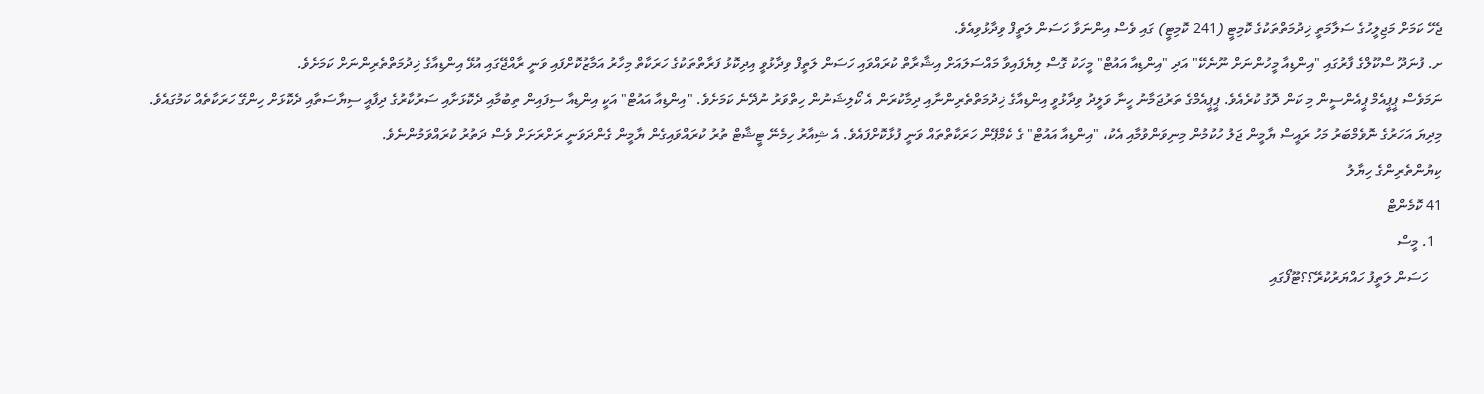ޖެހޭ ކަމަށް މަޖިލީހުގެ ސަލާމަތީ ޚިދުމަތްތަކުގެ ކޮމިޓީ (241 ކޮމިޓީ) ގައި ވެސް އިންނަވާ ހަސަން ލަތީފް ވިދާޅުވިއެވެ.
ށ. ފުނަދޫ ސްކޫލްގެ ފާރުގައި "އިންޑިއާ މީހުންނަށް ނޫނެކޭ" އަދި "އިންޑިއާ އައުޓް" މީހަކު ގޮސް ލިޔެފައިވާ މައްސަލައަށް އިޝާރާތް ކުރައްވައި ހަސަން ލަތީފް ވިދާޅުވީ އިދިކޮޅު ފަރާތްތަކުގެ ހަރަކާތް މިހާރު އަމާޒުކޮށްފައި ވަނީ ރާއްޖޭގައި އުޅޭ އިންޑިއާގެ ޚިދުމަތްތެރިންނަށް ކަމަށެވެ.
ނަމަވެސް ޕީޕީއެމް ޕީއެންސީން މި ކަން ދޮގު ކުރެއެވެ. ޕީޕީއެމްގެ ތަރުޖަމާނު ހީނާ ވަލީދު ވިދާޅުވީ އިންޑިއާގެ ޚިދުމަތްތެރިންނާއި ދިމާކުރަން އެ ކޯލިޝަނުން ހިތްވަރު ނުދޭނެ ކަމަށެވެ. "އިންޑިއާ އައުޓް" އަކީ އިންޑިއާ ސިފައިން ތިބުމާއި ދެކޮޅަށާއި ސަރުކާރުގެ ދިފާއީ ސިޔާސަތާއި ދެކޮޅަށް ހިންގޭ ހަރަކާތެއް ކަމުގައެވެ.
މިދިޔަ އަހަރުގެ ނޮވެމްބަރު މަހު ރައީސް ޔާމީން ޖަލު ހުކުމުން މިނިވަންވުމާއި އެކު، "އިންޑިއާ އައުޓް" ގެ ކެމްޕޭން ހަރަކާތްތައް ވަނީ ފުޅާކޮށްފައެވެ. އެ ޝިއާރު ހިމެނޭ ޓީޝާޓް ތުރު ކުރައްވައިގެން ޔާމީން ގެންދަވަނީ ރަށްރަށަށް ވެސް ދަތުރު ކުރައްވަމުންނެވެ.
ކިޔުންތެރިންގެ ހިޔާލު
41 ކޮމެންޓް
  1. މީސް
    ހަސަން ލަތީފު ހައްޔަރުކުރޭ؟؟ޓޫފޯގައި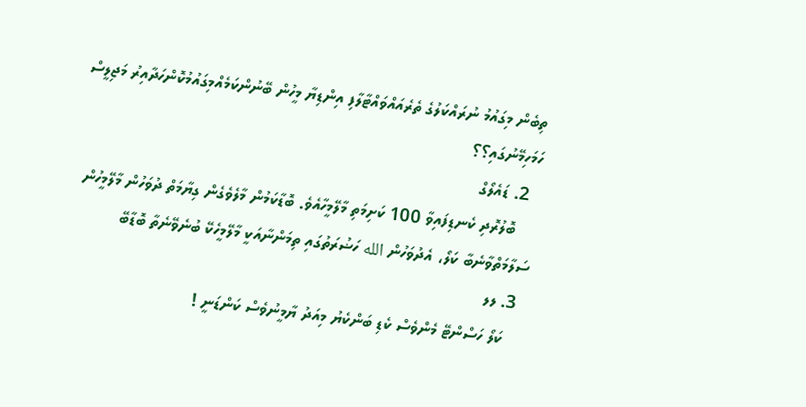ތިބެން މިގައުމު ނުރައްކަލުގެ ތެރެއައްވައްޓާލާފި އިންޑިޔާ މީހުން ބޭނުންކަމެއްމިގައުމުކޮންހަދާއިރު މަޖިލީސް ހަމަހިމޭނުގައި؟؟
  2. ޑައެލޯގް
    ބޮލުރޮދި ކެނޑިފައިވާ 100 ކަށިމަތި މާލޭމީހާއެވެ. ބޮޑާކަމުން މާލެވެގެން ގިޔާމަތް ދުވަހުން މާލޭމީހުން ސަލާމަތްވާނެބާ ކަލޯ، އެދުވަހުން الله ހަޟުރަތުގައި ތިމަންނާއަކީ މާލޭމީހެކޭ ބުނެވޭނެތާ ބޮޑާބޭ
  3. ލލ
    ކަލޯ ހަސްންޓޭ މެންވެސް ކެޑި ބަންކެޔު މިއަދު ޔާމީނުވެސް ކަންޑަނީ !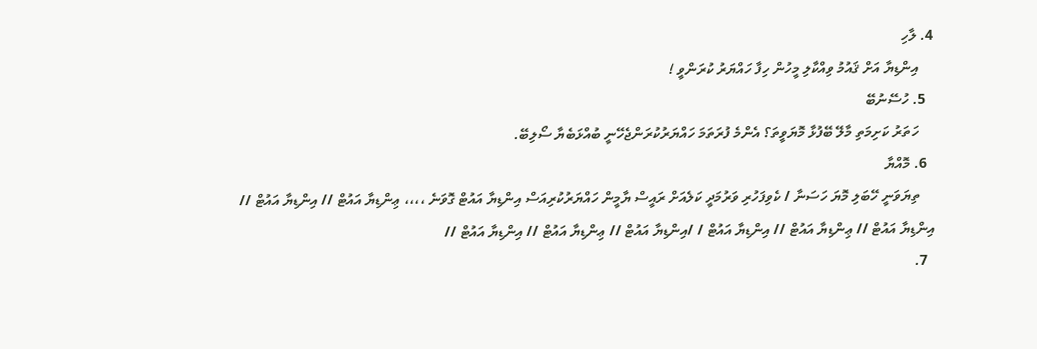4. ލާހި
    އިންޑިޔާ އަށް ޤައުމު ވިއްކާލި މީހުން ހިފާ ހައްޔަރު ކުރަންވީ !
  5. ހުސޭނުބޭ
    ހަތަރު ކަށިމަތި މާލޭ ބޭފުޅާ މޮޔަވީތަ؟ އެންމެ ފުރަތަމަ ހައްޔަރުކުރަންޖެހޭނީ ބުއްޅަބެޔާ ސޯލިބޭ.
  6. މޮއްޔާ
    ތިޔަވަނީ ހޭބަލި މޮޔަ ހަސަނާ / ކެވިފަހުރި ވަރުމަދީ ކަލެއަށް ރައީސް ޔާމީން ހައްޔަރުކުރިއަސް އިންޑިޔާ އައުޓް ގޮވަނެ ،،،، ޢިންޑިޔާ އައުޓް // އިންޑިޔާ އައުޓް // އިންޑިޔާ އައުޓް // ޢިންޑިޔާ އައުޓް // އިންޑިޔާ އައުޓް / /އިންޑިޔާ އައުޓް // ޢިންޑިޔާ އައުޓް // އިންޑިޔާ އައުޓް //
  7.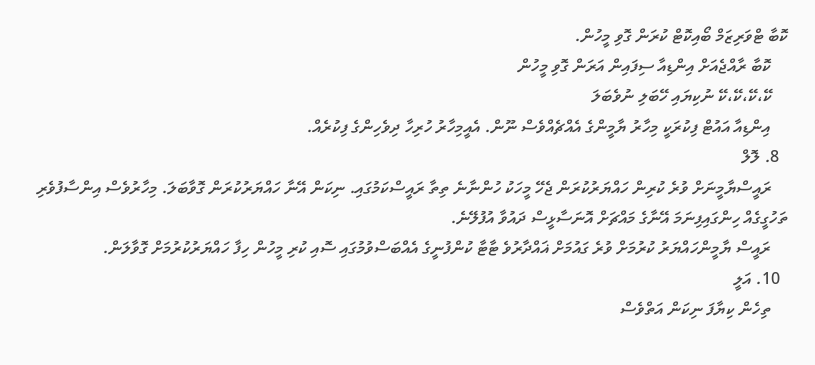ކޮބާ ޓްވަރިޒަމް ބޯއިކޮޓް ކުރަން ގޮވި މީހުން.
    ކޮބާ ރާއްޖެއަށް އިންޑިއާ ސިފައިން އަރަން ގޮވި މީހުން
    ކޭ،ކޭ،ކޭ،ކޭ ނުކިޔައި ހޭބަލި ނުވެބަލަ
    އިންޑިއާ އައުޓް ފިކުރަކީ މިހާރު ޔާމީންގެ އެއްޗެއްވެސް ނޫން. އެއީމިހާރު ހުރިހާ ދިވެހިންގެ ފިކުރެއް.
  8. ލޮލް
    ރައީސްޔާމީނަށް ވުރެ ކުރިން ހައްޔަރުކުރަން ޖެހޭ މީހަކު ހުންނާނެ ތިތާ ރައީސްކަމުގައި. ނިކަން އޭނާ ހައްޔަރުކުރަން ގޮވާބަލަ. މިހާރުވެސް އިންސާފުވެރި ތަހުގީގެއް ހިންގައިފިނަމަ އޭނާގެ މައްޗަށް އޮނަސާޅީސް ދައުވާ އުފުލޭނެ.
    ރައީސް ޔާމީންހައްޔަރު ކުރުމަށް ވުރެ ގައުމަށް ޣައްދާރުވެ ޓާޓާ ކުންފުނީގެ އެއްބަސްވުމުގައި ސޮއި ކުރި މީހުން ހިފާ ހައްޔަރުކުރުމަށް ގޮވާލަން.
  10. އަލީ
    ތިހެން ކިޔާފަ ނިކަން އަތްވެސް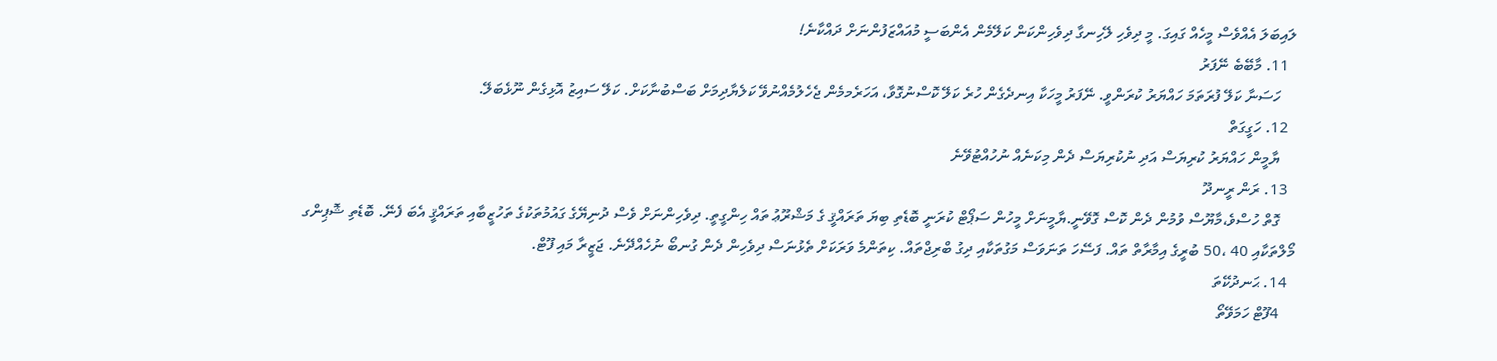ލައިބަލަ އެއްވެސް މީހެއް ގައިގަ. މީ ދިވެހި ލޭހިނގާ ދިވެހިންކަން ކަލޭމެން އެންބަސީ މުއައްޒަފުންނަށް ދައްކާނެ!
  11. މާބޭބެ ނޭފަރު
    ހަސަނާ ކަލޭ ފުރަތަމަ ހައްޔަރު ކުރަންވީ. ނޭފަރު މީހަކާ އިނދެގެން ހުރެ ކަލޭ ކޮސްނުގޮވާ، އަހަރެމމެން ޖެހެލުމެއްނުވޭ ކަލެޔާދިމަށް ބަސްބުނާކަށް. ކަލޭ ސައިޒު އޮޅިގެން ނޫޅެބަލޭ.
  12. ހަގީގަތް
    ޔާމީން ހައްޔަރު ކުރިޔަސް އަދި ނުކުރިޔަސް ދެން މިކަނެއް ނުހުއްޓުވޭނެ
  13. ރަން ރީނދޫ
    ގޮތް ހުސްވެ،މާޔޫސް ވުމުން ދެން ކޮސް ގޮވޭނީ.ޔާމީނަށް މީހުން ސަޕޯޓް ކުރަނީ ބޮޑެތި ބިޔަ ތަރައްޤީ ގެ މަޝްރޫޢު ތައް ހިންގީތީ. ދިވެހިންނަށް ވެސް ދުނިޔޭގެ ގައުމުތަކުގެ ތަހުޒީބާއި ތަރައްޤީ އެބަ ފެނޭ. ބޮޑެތި ޝޮޕިންގ މޯލްތަކާއި 40 ،50 ބުރީގެ އިމާރާތް ތައް. ފަސޭހަ ތަނަވަސް މަގުތަކާއި ދިގު ބްރިޖްތައް. ކިތަންމެ ވަރަކަށް ތެޅުނަސް ދިވެހިން ދެން ގުނބޯ ނުހެއްދޭނެ. ޖަޒީރާ މައި ފޫޓް.
  14. ޙަނދުކޭތަ
    4ފޫޓް ހަމަވޭތޯ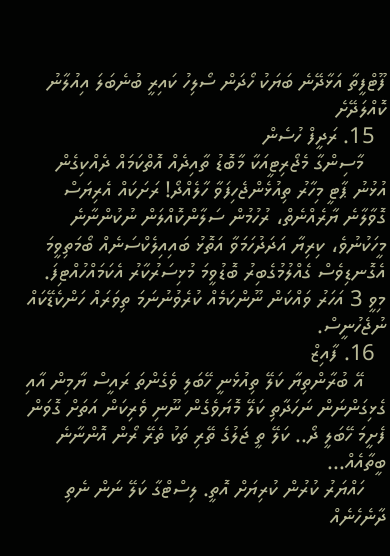ފޫޓްފީތާ އަޅާދޭނެ ބަޔަކު ހޯދަން ސޯލިހު ކައިރީ ބުނެބަލަ އިއުލާނު ކޮއްލަދޭށެ
  15. ރަދީފް ހުސެން
    މާސިންގާ މެޖޯރިޓީއަކާ މާބޮޑު ތާއިދެއް އޮތްކަމައް ދެއްކިގެން އުޅުނު ޕާޓީ މިހާރު ތިއުޅެންޖެހިފަވާ ހާލެއްދޯ! ރަށަކައް އެރިޔަސް ގޮވާލާނެ ޔާރެއްނެތް، ރުހުމުން ސަލާންކޮއްލަން ނުކުންނާނެ މީހަކުނުވެ، ކިރިޔާ އަދަދުހަމަވާ އަތޮޅު ބައިއިލެކްސަނެއް ބޯމަތިވީމަ އެގޮނޑިވެސް ގެއްލުމުގެބިރު ބޮޑުވީމަ މުޅިސަރުކާރު އެކަމައްހުއްޓިފަ. މިވީ 3 އަހަރު ވައްކަން ނޫންކަމެއް ކުރެވުނުނަމަ ތިވަރައް ހަންކެޑޭކައް ނުޖެހުނީސް.
  16. ފާއިޒް
    އޭ ބުރާންތިޔާ ކަލޭ ތިއުޅެނީ ހޭބަލި ވެގެންތަ ރައީސް ޔާމިން އާއި ގެޅިގަންނަން ނަހަދާތި ކަލޭ މޮޔަވެގެން ނޫނި ވެރިކަން އަތަށް ގޮވަން ފެށީމަ ހޭބަލީ ދޯ.. ކަލޭ ތީ ޖަލުގެ ތޭރި ތަކު ތެރޭ ރޯން އޮންނާނެ ބީތާއެއް...
    ހައްޔަރު ކުރުން ކުރިޔަށް އޮތީ. ލިސްޓްގާ ކަލޭ ނަން ނެތި ދާނެހެނެއް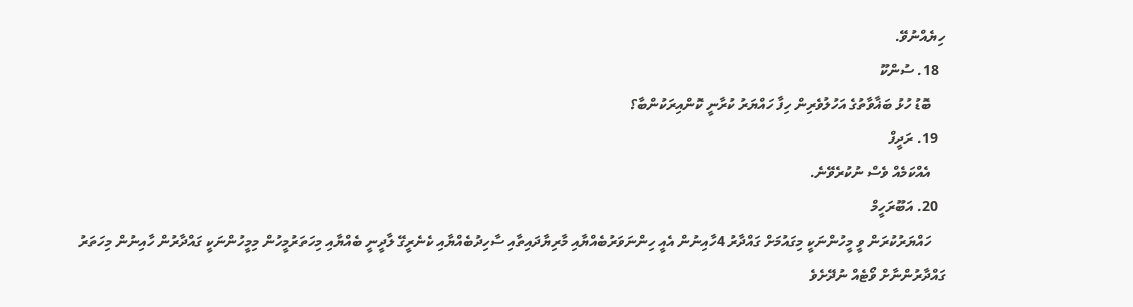ހިޔެއްނުވޭ.
  18. ސުންކޫ
    ބޮޑު ހުޅު ބަޣާވާތުގެ އަހުލުވެރިން ހިފާ ހައްޔަރު ކުރާނީ ކޮންއިރަކުންބާ؟
  19. ރަދީފް
    އެއްކަމެއް ވެސް ނުކުރެވޭނެ.
  20. އަބޫރަހީމް
    ހައްޔަރުކުރަން ވީ މީހުންނަކީ މިގައުމަށް ގައްދާރު 4ހާއިނުން އެއީ ހިންނަވަރުބެއްޔާއި މާރިޔާދައިތާއި ސާހިދުބެއްޔާއި ކެނެރީގޭ ލާދީނީ ބެއްޔާއި މިހަތަރުމީހުން މިމީހުންނަކީ ގައްދާރުން ހާއިނުން މިހަތަރު ގައްދާރުންނާށް ވޯޓެއް ނުދޭށެވެ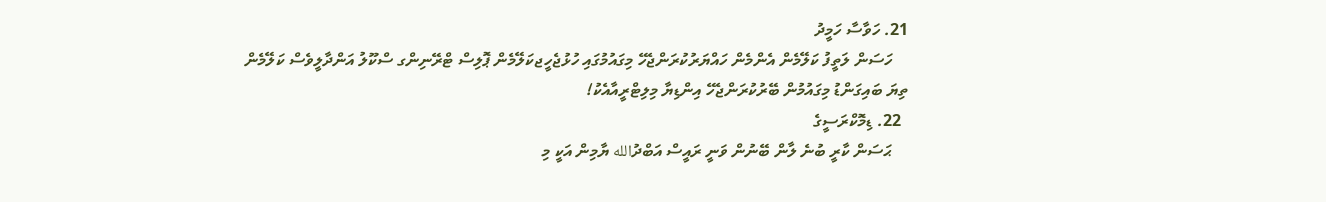21. ހަވާސާ ހަމީދު
    ހަސަން ލަތީފު ކަލޭމެން އެންމެން ހައްޔަރުކުރަންޖެހޭ މިގައުމުގައި ހުޅުޖެހީޖކަލޭމެން ޕޮލިސް ޓްރޭނިންގ ސްކޫލު އަންދާލީވެސް ކަލޭމެން ތިޔަ ބައިގަންޑު މިގައުމުން ބޭރުކުރަންޖެހޭ އިންޑިޔާ މިލިޓްރީއާއެކު!
  22. ޑިމޮކްރަސީގެ
    ޙަސަން ކާރީ ބުނެ ލާން ބޭނުން ވަނީ ރައީސް އަބްދުالله ޔާމިން އަކީ މި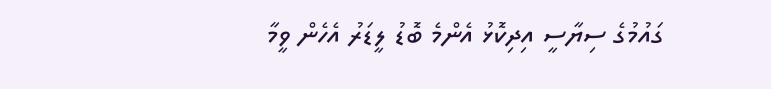ގައުމުގެ ސިޔާސީ އިދިކޮޅު އެންމެ ބޮޑު ލީޑަރު އެހެން ވީމާ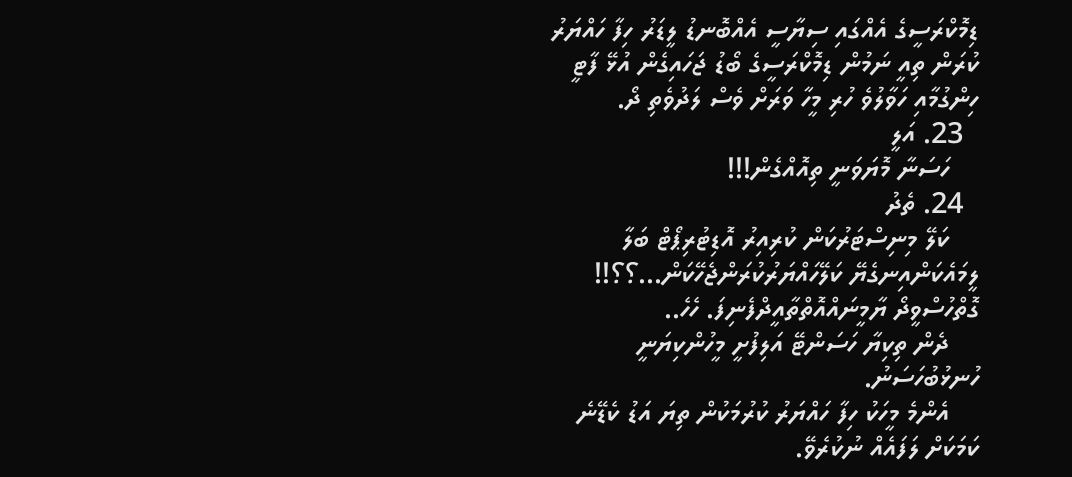ޑިމޮކްރަސީގެ އެއްގައި ސިޔާސީ އެއްބޮނޑު ލީޑަރު ހިފާ ހައްޔަރު ކުރަން ތިއީ ނަމުން ޑިމޮކްރަސީގެ ބޯޑު ޖަހައިގެން އުޅޭ ފާޓީ ހިންގުމާއި ހަވާލުވެ ހުރި މީހާ ވަރަށް ވެސް ލަދުވެތި ދޯ.
  23. އަލީ
    ހަސަނާ މޮޔަވަނީ ތިއޮއްގެން!!!
  24. ތެދު
    ކަލޭ މިނިސްޓަރުކަން ކުރިއިރު އޮޑިޓުރިޕޯޓް ބަލާ ލީމައެކަންއިނގެޔޭ ކަލޭހައްޔަރުކުރަންޖެހޭކަން...؟؟!! ގޮތްހުސްވީދޯ ޔާމީނައްއޮތްތާއީދްފެނިފަ. ހެހެ..
    ދެން ތިކިޔާ ހަސަންޓޭ އަލިފުށީ މީހުންކިޔަނީ ހުނޅުބުހަސަނު.
    އެންމެ މީހަކު ހިފާ ހައްޔަރު ކުރުމަކުން ތިޔަ އަޑު ކެޑޭނެ ކަމަކަށް ލަފައެއް ނުކުރެވޭ.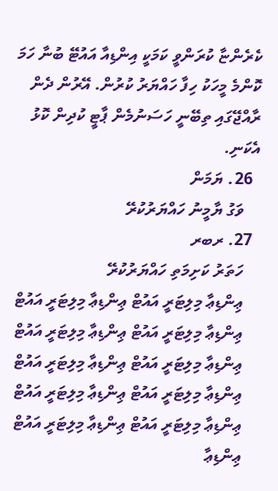ކެރެންޏާ ކުރަންވީ ކަމަކީ އިންޑިއާ އައުޓޭ ބުނާ ހަމަ ކޮންމެ މީހަކު ހިފާ ހައްޔަރު ކުރުން. އޭރުން ދެން ރާއްޖޭގައި ތިބޭނީ ހަސަނުމެން ޕާޓީ ކުދިން ކޮޅު އެކަނި.
  26. ޔަމަން
    ވަގު ޔާމީނު ހައްޔަރުކުރޭ
  27. ރބރ
    ހަތަރު ކަށިމަތި ހައްޔަރުކުރޭ
    ޢިންޑިޢާ މިލިޓަރީ އައުޓް ޢިންޑިޢާ މިލިޓަރީ އައުޓް
    ޢިންޑިޢާ މިލިޓަރީ އައުޓް ޢިންޑިޢާ މިލިޓަރީ އައުޓް
    ޢިންޑިޢާ މިލިޓަރީ އައުޓް ޢިންޑިޢާ މިލިޓަރީ އައުޓް
    ޢިންޑިޢާ މިލިޓަރީ އައުޓް ޢިންޑިޢާ މިލިޓަރީ އައުޓް
    ޢިންޑިޢާ މިލިޓަރީ އައުޓް ޢިންޑިޢާ މިލިޓަރީ އައުޓް
    ޢިންޑިޢާ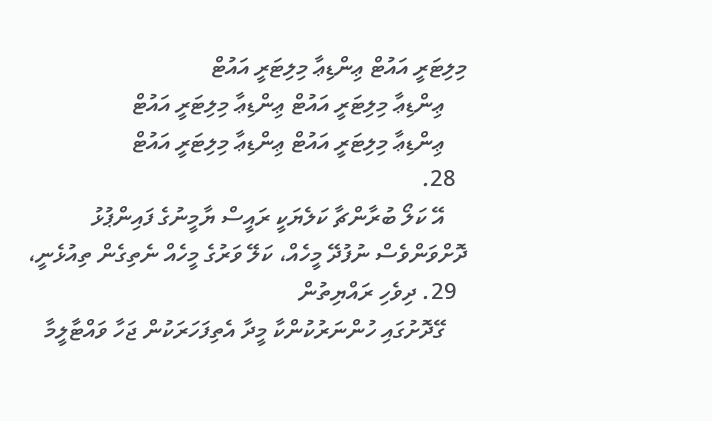މިލިޓަރީ އައުޓް ޢިންޑިޢާ މިލިޓަރީ އައުޓް
    ޢިންޑިޢާ މިލިޓަރީ އައުޓް ޢިންޑިޢާ މިލިޓަރީ އައުޓް
    ޢިންޑިޢާ މިލިޓަރީ އައުޓް ޢިންޑިޢާ މިލިޓަރީ އައުޓް
  28.
    އޭ ކަލޯ ބުރާންޗާ ކަލެޔަކީ ރައީސް ޔާމީނުގެ ފައިންޕުޅު ދޮށްވަންވެސް ނުފުދޭ މީހެއް، ކަލޭ ވަރުގެ މީހެއް ނެތިގެން ތިއުޅެނީ،
  29. ދިވެހި ރައްޔިތުން
    ގޭދޮށުގައި ހުންނަރުކުންކާ މީދާ އެތިފަހަރަކުން ޖަހާ ވައްޓާލީމާ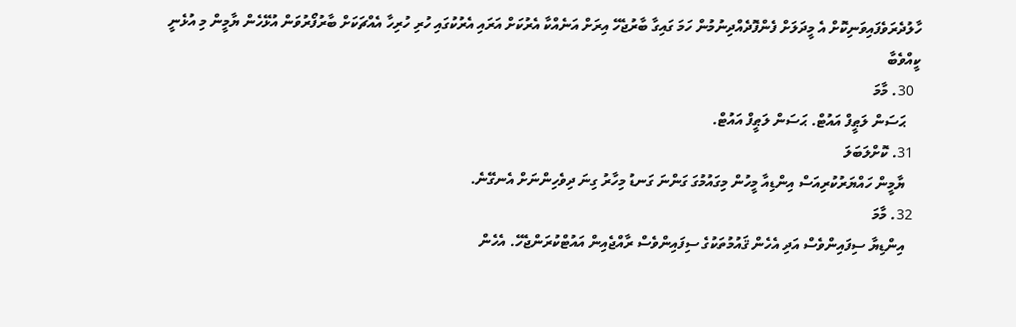ހާލުދެރަވެފައިވަނިކޮށް އެ މީދަލަށް ފެންފޮދެއްދިނުމުން ހަމަ ގައިގާ ބާރުޖެހޭ އިރަށް އަނެއްކާ އެރުކަށް އަރައި އެރުކުގައި ހުރި ހުރިހާ އެއްޗަކަށް ބާރުފޯރުވަން އުޅޭހެން ޔާމީން މި އުޅެނީ ކީއްވެބާ
  30. މާމަ
    ޙަސަން ލަޠީފް އައުޓް. ޙަސަން ލަޠީފް އައުޓް.
  31. ކޮށްލަބަލަ
    ޔާމީން ހައްޔަރުކުރިއަސް އިންޑިއާ މީހުން މިގައުމުގަ ގަންނަ ގަނޑު މިހާރު ގިނަ ދިވެހިންނަށް އެނގޭނެ.
  32. މާމަ
    އިންޑިޔާ ސިފައިންވެސް އަދި އެހެން ޤައުމުތަކުގެ ސިފައިންވެސް ރާއްޖެއިން އައުޓްކުރަންޖެހޭ. އެހެން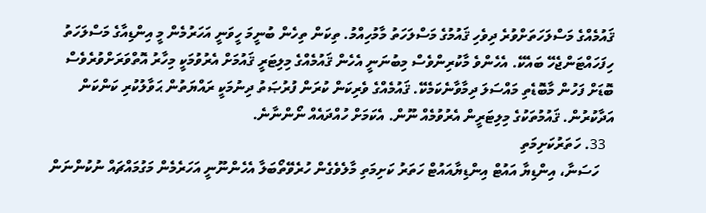ޤައުމެއްގެ މަސްލަހަތަށްވުރެ ދިވެހި ޤައުމުގެ މަސްލަހަތު މާމުހިއްމު. ތިކަން ތިހެން ބުނީމަ ހީވަނީ އަހަރުމެން މީ އިންޑިއާގެ މަސްލަހަތު ހިފަހައްޓަންޖެހޭ ބައެކޭ. އެހެންވެ މާކުރިންވެސް މިބުނަނީ އެހެން ޤައުމެއްގެ މިލިޓަރީ ޤައުމަށް އެރުވުމަކީ މިހާރު އޮތްވަރަށްވުރެވެސް ބޮޑަށް ފަހުން މާބޮޑެތި މައްސަލަ ދިމާވާނެކަމެކޭ. ޤައުމެއްގެ ވެރިކަން ކުރަން ފުރުޞަތު ދިނުމަކީ ރައްޔަތުން ޙަވާލުކުރި ކަންކަން އަދާކުރުން. ޤައުމުތަކުގެ މިލިޓަރީން އެރުވުމެއް ނޫން. އެކަމަށް ހުއްދައެއް ނޯންނާނެ.
  33. ހަތަރުކަށިމަތި
    ހަސަނާ، އިންޑިޔާ އައުޓް އިންޑިޔާއައުޓް ހަތަރު ކަށިމަތި މާލެވެގެން ހުރެވޭތޯބަލާ އެހެންނޫނީ އަހަރެމެން މަގުމައްޗައް ނުކުންނަން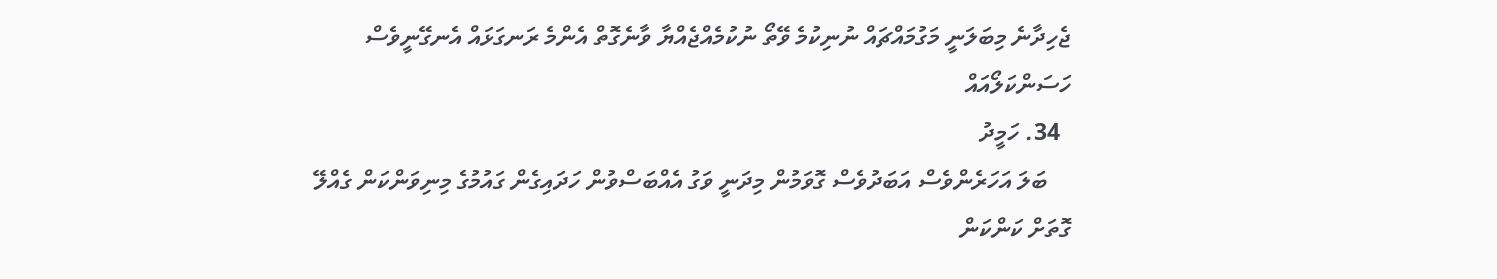ޖެހިދާނެ މިބަލަނީ މަގުމައްޗައް ނުނިކުމެ ވޭތޯ ނުކުމެއްޖެއްޔާ ވާނެގޮތް އެންމެ ރަނގަޅައް އެނގޭނީވެސް ހަސަންކަލޯއައް
  34. ހަމީދު
    ބަލަ އަހަރެންވެސް އަބަދުވެސް ގޮވަމުން މިދަނީ ވަގު އެއްބަސްވުން ހަދައިގެން ގައުމުގެ މިނިވަންކަން ގެއްލޭ ގޮތަށް ކަންކަން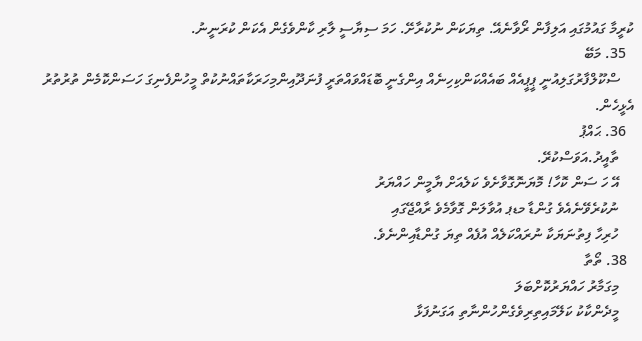ކުރީމާ ގައުމުގައި އަލިފާން ރޯވާނެއޭ. ތިޔަކަން ނުކުރާށޭ. ހަމަ ސިޔާސީ ލާރި ކާންވެގެން އެކަން ކުރަނީނު.
  35. މަބޭ
    ސްކޫލްފާރުގަލިއުނީ ޕީޕީއެއް ބައެއްކަންކިހިނެއް އިންގެނީ ބޮޑައްވައްތަރީ ފުނަދޫއިންމިހަރަކާތައްނުކުތް މީހުންފެނިގަ ހަސަންކޮމެން ތުރުތުރު އެޅީހެން.
  36. ޙައްޕު
    ތާއީދު.އަވަސްކުރޭ.
    އޭ ހަ ސަން ކޮހާ! މޮޔަނޮގޮވާށެވެ ކަލެއަށް ޔާމީން ހައްޔަރު
    ނުކުރެވޭނެއެވެ ގުންޑާ މޑޕ އުވާލަން ގޮވާމެވެ ރާއްޖޭގައި
    ހުރިހާ ފިތުނަޔަކާ ނުރައްކަލެއް އުފެއް ތިޔަ ގުންޑާއިންނެވެ.
  38. ތޯތާ
    މިގަމާރު ހައްޔަރުކޮށްބަލަ
    މީދެންކާކު ކަލޭމައިތިރިވެގެންހުންނާތި އަގަނުފަޅާ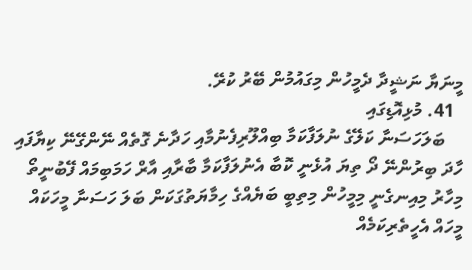މީނަޔާ ނަޝީދާ ދެމީހުން މިގައުމުން ބޭރު ކުރޭ.
  41. މުޅިއޮޑިގައި
    ބަލަހަސަނާ ކަލޭގެ ނުލަފާކަމާ ބިއްލޫރިފެނުމާއި ހަދާނެ ގޮތެއް ނޭންގޭނޭ ކިޔާފައި ހާދަ ބިރުންނޭ ދޯ ތިޔަ އުޅެނީ ކޮބާ އެނުލަފާކަމާ ބާރާއި އާރް ހަމަބިމައް ފޭބުނީތޯ މިހާރު މިއިނގެނީ މިމީހުން މިތިބީ ބަޔެއްގެ ހިމާޔަތުގަކަން ބަލަ ހަސަނާ މީހަކައް މީހައް އެހީތެރިކަމެއް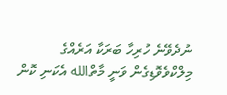ނުދެވޭނެ ހުރިހާ ބަރަކާ އަރެއްގެ މިލްކްވެވޮޑިގެން ވަނީ މާތްالله އެކަނި ކޮން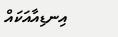އިނޑިއާއަކައް